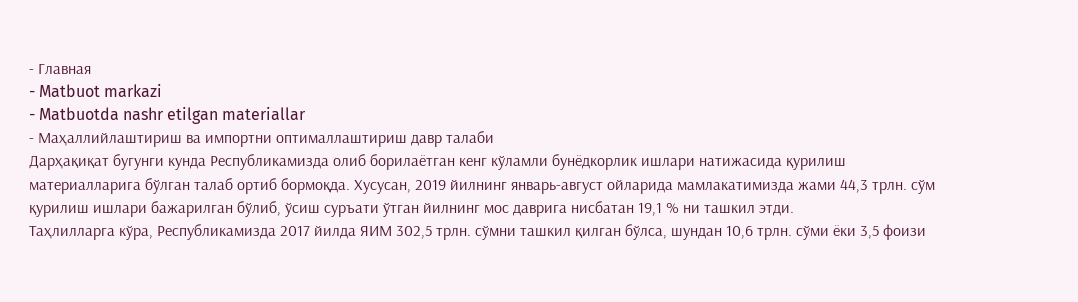- Главная
- Matbuot markazi
- Matbuotda nashr etilgan materiallar
- Маҳаллийлаштириш ва импортни оптималлаштириш давр талаби
Дарҳақиқат бугунги кунда Республикамизда олиб борилаётган кенг кўламли бунёдкорлик ишлари натижасида қурилиш материалларига бўлган талаб ортиб бормоқда. Хусусан, 2019 йилнинг январь-август ойларида мамлакатимизда жами 44,3 трлн. сўм қурилиш ишлари бажарилган бўлиб, ўсиш суръати ўтган йилнинг мос даврига нисбатан 19,1 % ни ташкил этди.
Таҳлилларга кўра, Республикамизда 2017 йилда ЯИМ 302,5 трлн. сўмни ташкил қилган бўлса, шундан 10,6 трлн. сўми ёки 3,5 фоизи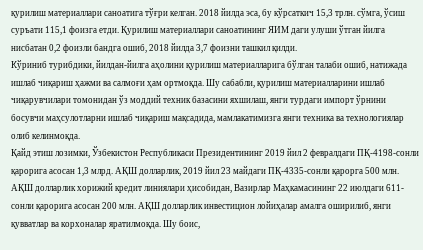қурилиш материаллари саноатига тўғри келган. 2018 йилда эса, бу кўрсаткич 15,3 трлн. сўмга, ўсиш суръати 115,1 фоизга етди. Қурилиш материаллари саноатининг ЯИМ даги улуши ўтган йилга нисбатан 0,2 фоизли бандга ошиб, 2018 йилда 3,7 фоизни ташкил қилди.
Кўриниб турибдики, йилдан-йилга аҳолини қурилиш материалларига бўлган талаби ошиб, натижада ишлаб чиқариш ҳажми ва салмоғи ҳам ортмоқда. Шу сабабли, қурилиш материалларини ишлаб чиқарувчилари томонидан ўз моддий техник базасини яхшилаш, янги турдаги импорт ўрнини босувчи маҳсулотларни ишлаб чиқариш мақсадида, мамлакатимизга янги техника ва технологиялар олиб келинмоқда.
Қайд этиш лозимки, Ўзбекистон Республикаси Президентининг 2019 йил 2 февралдаги ПҚ-4198-сонли қарорига асосан 1,3 млрд. АҚШ долларлик, 2019 йил 23 майдаги ПҚ-4335-сонли қарорга 500 млн. АҚШ долларлик хорижий кредит линиялари ҳисобидан, Вазирлар Маҳкамасининг 22 июлдаги 611-сонли қарорига асосан 200 млн. АҚШ долларлик инвестицион лойиҳалар амалга оширилиб, янги қувватлар ва корхоналар яратилмоқда. Шу боис,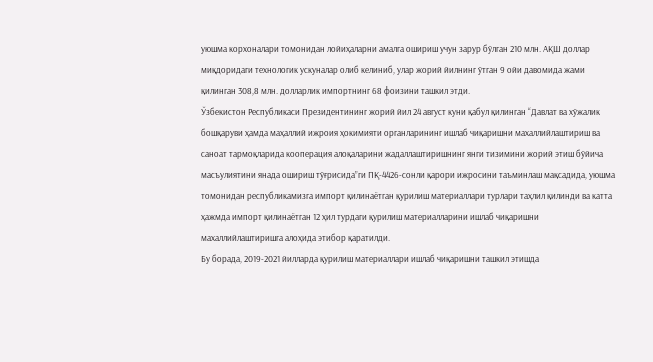уюшма корхоналари томонидан лойиҳаларни амалга ошириш учун зарур бўлган 210 млн. АҚШ доллар миқдоридаги технологик ускуналар олиб келиниб, улар жорий йилнинг ўтган 9 ойи давомида жами қилинган 308,8 млн. долларлик импортнинг 68 фоизини ташкил этди.
Ўзбекистон Республикаси Президентининг жорий йил 24 август куни қабул қилинган “Давлат ва хўжалик бошқаруви ҳамда маҳаллий ижроия ҳокимияти органларининг ишлаб чиқаришни махаллийлаштириш ва саноат тармоқларида кооперация алоқаларини жадаллаштиришнинг янги тизимини жорий этиш бўйича масъулиятини янада ошириш тўғрисида”ги ПҚ-4426-сонли қарори ижросини таъминлаш мақсадида, уюшма томонидан республикамизга импорт қилинаётган қурилиш материаллари турлари таҳлил қилинди ва катта ҳажмда импорт қилинаётган 12 ҳил турдаги қурилиш материалларини ишлаб чиқаришни махаллийлаштиришга алоҳида этибор қаратилди.
Бу борада, 2019-2021 йилларда қурилиш материаллари ишлаб чиқаришни ташкил этишда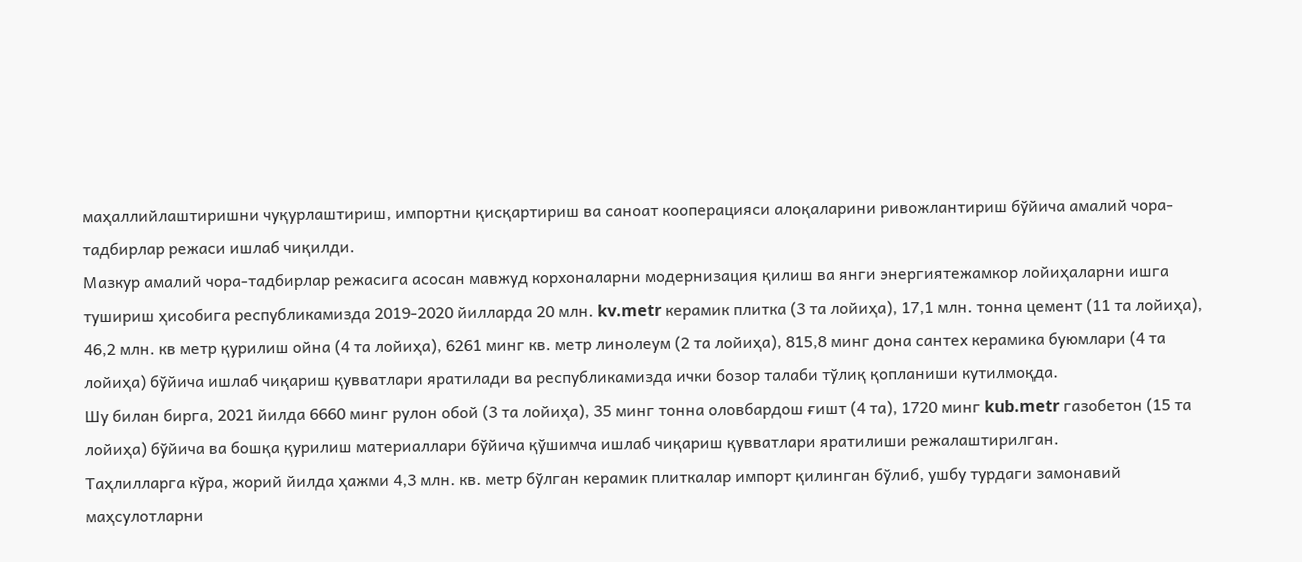маҳаллийлаштиришни чуқурлаштириш, импортни қисқартириш ва саноат кооперацияси алоқаларини ривожлантириш бўйича амалий чора-тадбирлар режаси ишлаб чиқилди.
Мазкур амалий чора-тадбирлар режасига асосан мавжуд корхоналарни модернизация қилиш ва янги энергиятежамкор лойиҳаларни ишга тушириш ҳисобига республикамизда 2019-2020 йилларда 20 млн. kv.metr керамик плитка (3 та лойиҳа), 17,1 млн. тонна цемент (11 та лойиҳа), 46,2 млн. кв метр қурилиш ойна (4 та лойиҳа), 6261 минг кв. метр линолеум (2 та лойиҳа), 815,8 минг дона сантех керамика буюмлари (4 та лойиҳа) бўйича ишлаб чиқариш қувватлари яратилади ва республикамизда ички бозор талаби тўлиқ қопланиши кутилмоқда.
Шу билан бирга, 2021 йилда 6660 минг рулон обой (3 та лойиҳа), 35 минг тонна оловбардош ғишт (4 та), 1720 минг kub.metr газобетон (15 та лойиҳа) бўйича ва бошқа қурилиш материаллари бўйича қўшимча ишлаб чиқариш қувватлари яратилиши режалаштирилган.
Таҳлилларга кўра, жорий йилда ҳажми 4,3 млн. кв. метр бўлган керамик плиткалар импорт қилинган бўлиб, ушбу турдаги замонавий маҳсулотларни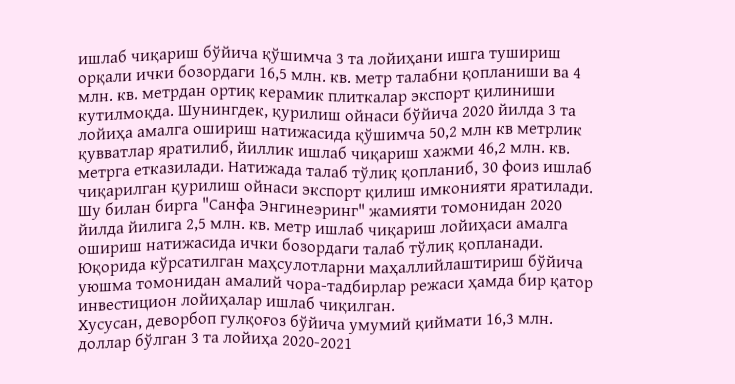ишлаб чиқариш бўйича қўшимча 3 та лойиҳани ишга тушириш орқали ички бозордаги 16,5 млн. кв. метр талабни қопланиши ва 4 млн. кв. метрдан ортиқ керамик плиткалар экспорт қилиниши кутилмоқда. Шунингдек, қурилиш ойнаси бўйича 2020 йилда 3 та лойиҳа амалга ошириш натижасида қўшимча 50,2 млн кв метрлик қувватлар яратилиб, йиллик ишлаб чиқариш хажми 46,2 млн. кв. метрга етказилади. Натижада талаб тўлиқ қопланиб, 30 фоиз ишлаб чиқарилган қурилиш ойнаси экспорт қилиш имконияти яратилади. Шу билан бирга "Санфа Энгинеэринг" жамияти томонидан 2020 йилда йилига 2,5 млн. кв. метр ишлаб чиқариш лойиҳаси амалга ошириш натижасида ички бозордаги талаб тўлиқ қопланади.
Юқорида кўрсатилган маҳсулотларни маҳаллийлаштириш бўйича уюшма томонидан амалий чора-тадбирлар режаси ҳамда бир қатор инвестицион лойиҳалар ишлаб чиқилган.
Хусусан, деворбоп гулқоғоз бўйича умумий қиймати 16,3 млн. доллар бўлган 3 та лойиҳа 2020-2021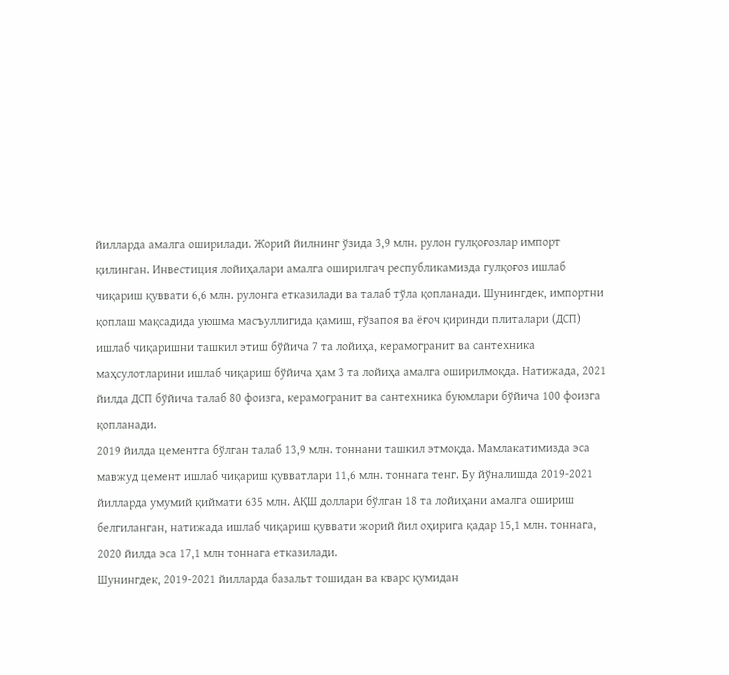йилларда амалга оширилади. Жорий йилнинг ўзида 3,9 млн. рулон гулқоғозлар импорт қилинган. Инвестиция лойиҳалари амалга оширилгач республикамизда гулқоғоз ишлаб чиқариш қуввати 6,6 млн. рулонга етказилади ва талаб тўла қопланади. Шунингдек, импортни қоплаш мақсадида уюшма масъуллигида қамиш, ғўзапоя ва ёғоч қиринди плиталари (ДСП) ишлаб чиқаришни ташкил этиш бўйича 7 та лойиҳа, керамогранит ва сантехника маҳсулотларини ишлаб чиқариш бўйича ҳам 3 та лойиҳа амалга оширилмоқда. Натижада, 2021 йилда ДСП бўйича талаб 80 фоизга, керамогранит ва сантехника буюмлари бўйича 100 фоизга қопланади.
2019 йилда цементга бўлган талаб 13,9 млн. тоннани ташкил этмоқда. Мамлакатимизда эса мавжуд цемент ишлаб чиқариш қувватлари 11,6 млн. тоннага тенг. Бу йўналишда 2019-2021 йилларда умумий қиймати 635 млн. АҚШ доллари бўлган 18 та лойиҳани амалга ошириш белгиланган, натижада ишлаб чиқариш қуввати жорий йил оҳирига қадар 15,1 млн. тоннага, 2020 йилда эса 17,1 млн тоннага етказилади.
Шунингдек, 2019-2021 йилларда базальт тошидан ва кварс қумидан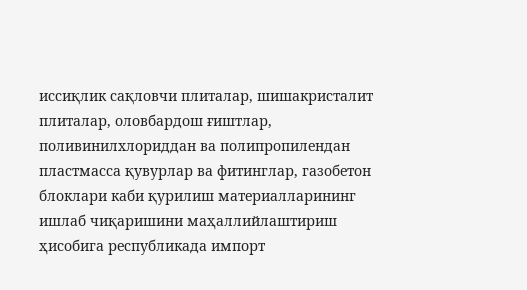иссиқлик сақловчи плиталар, шишакристалит плиталар, оловбардош ғиштлар, поливинилхлориддан ва полипропилендан пластмасса қувурлар ва фитинглар, газобетон блоклари каби қурилиш материалларининг ишлаб чиқаришини маҳаллийлаштириш ҳисобига республикада импорт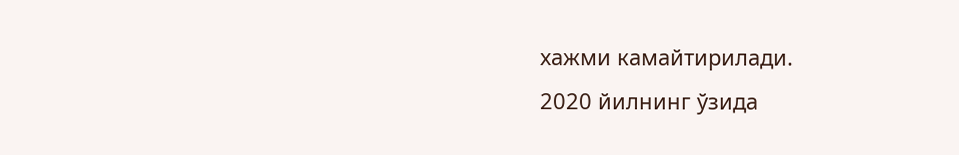хажми камайтирилади.
2020 йилнинг ўзида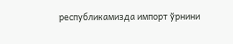республикамизда импорт ўрнини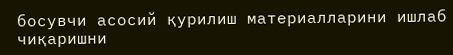босувчи асосий қурилиш материалларини ишлаб чиқаришни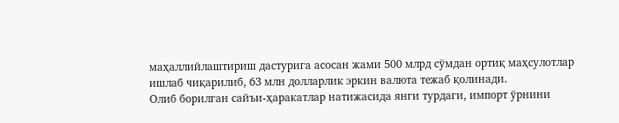маҳаллийлаштириш дастурига асосан жами 500 млрд сўмдан ортиқ маҳсулотлар ишлаб чиқарилиб, 63 млн долларлик эркин валюта тежаб қолинади.
Олиб борилган сайъи-ҳаракатлар натижасида янги турдаги, импорт ўрнини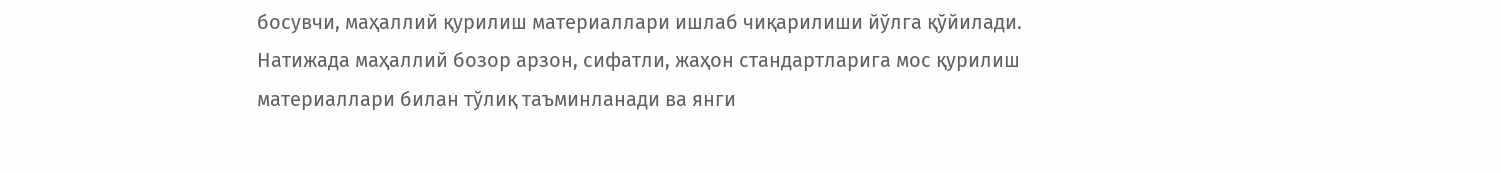босувчи, маҳаллий қурилиш материаллари ишлаб чиқарилиши йўлга қўйилади. Натижада маҳаллий бозор арзон, сифатли, жаҳон стандартларига мос қурилиш материаллари билан тўлиқ таъминланади ва янги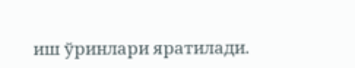иш ўринлари яратилади.